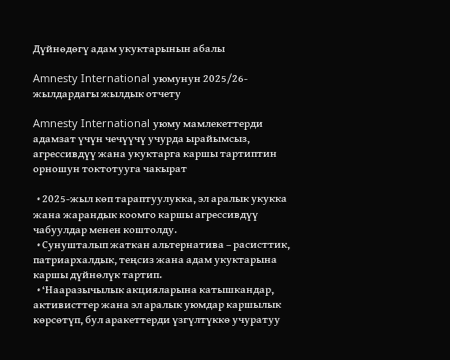Дүйнөдөгү адам укуктарынын абалы

Amnesty International уюмунун 2025/26-жылдардагы жылдык отчету

Amnesty International уюму мамлекеттерди адамзат үчүн чечүүчү учурда ырайымсыз, агрессивдүү жана укуктарга каршы тартиптин орношун токтотууга чакырат

  • 2025-жыл көп тараптуулукка, эл аралык укукка жана жарандык коомго каршы агрессивдүү чабуулдар менен коштолду.
  • Сунушталып жаткан альтернатива – расисттик, патриархалдык, теңсиз жана адам укуктарына каршы дүйнөлүк тартип.
  • ‘Нааразычылык акцияларына катышкандар, активисттер жана эл аралык уюмдар каршылык көрсөтүп, бул аракеттерди үзгүлтүккө учуратуу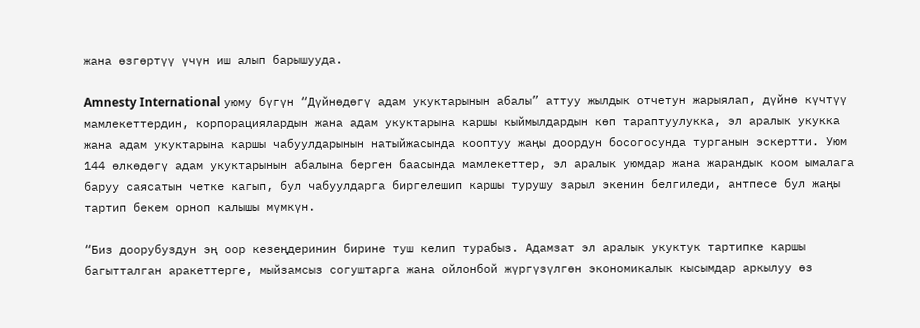жана өзгөртүү үчүн иш алып барышууда.

Amnesty International уюму бүгүн “Дүйнөдөгү адам укуктарынын абалы” аттуу жылдык отчетун жарыялап, дүйнө күчтүү мамлекеттердин, корпорациялардын жана адам укуктарына каршы кыймылдардын көп тараптуулукка, эл аралык укукка жана адам укуктарына каршы чабуулдарынын натыйжасында кооптуу жаңы доордун босогосунда турганын эскертти. Уюм 144 өлкөдөгү адам укуктарынын абалына берген баасында мамлекеттер, эл аралык уюмдар жана жарандык коом ымалага баруу саясатын четке кагып, бул чабуулдарга биргелешип каршы турушу зарыл экенин белгиледи, антпесе бул жаңы тартип бекем орноп калышы мүмкүн.

“Биз доорубуздун эң оор кезеңдеринин бирине туш келип турабыз. Адамзат эл аралык укуктук тартипке каршы багытталган аракеттерге, мыйзамсыз согуштарга жана ойлонбой жүргүзүлгөн экономикалык кысымдар аркылуу өз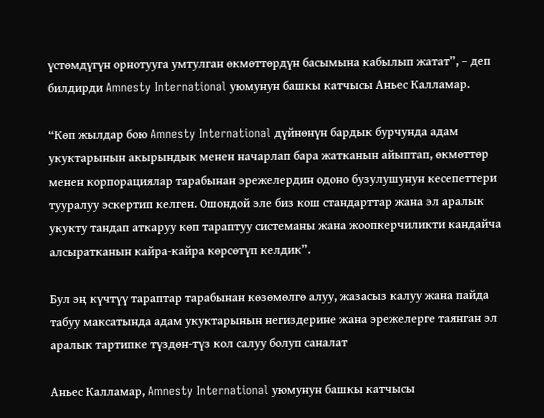үстөмдүгүн орнотууга умтулган өкмөттөрдүн басымына кабылып жатат”, – деп билдирди Amnesty International уюмунун башкы катчысы Аньес Калламар.

“Көп жылдар бою Amnesty International дүйнөнүн бардык бурчунда адам укуктарынын акырындык менен начарлап бара жатканын айыптап, өкмөттөр менен корпорациялар тарабынан эрежелердин одоно бузулушунун кесепеттери тууралуу эскертип келген. Ошондой эле биз кош стандарттар жана эл аралык укукту тандап аткаруу көп тараптуу системаны жана жоопкерчиликти кандайча алсыратканын кайра-кайра көрсөтүп келдик”.

Бул эң күчтүү тараптар тарабынан көзөмөлгө алуу, жазасыз калуу жана пайда табуу максатында адам укуктарынын негиздерине жана эрежелерге таянган эл аралык тартипке түздөн-түз кол салуу болуп саналат

Аньес Калламар, Amnesty International уюмунун башкы катчысы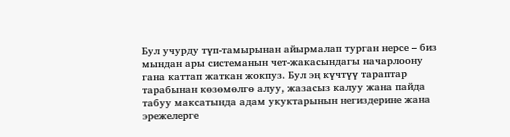Бул учурду түп-тамырынан айырмалап турган нерсе – биз мындан ары системанын чет-жакасындагы начарлоону гана каттап жаткан жокпуз. Бул эң күчтүү тараптар тарабынан көзөмөлгө алуу, жазасыз калуу жана пайда табуу максатында адам укуктарынын негиздерине жана эрежелерге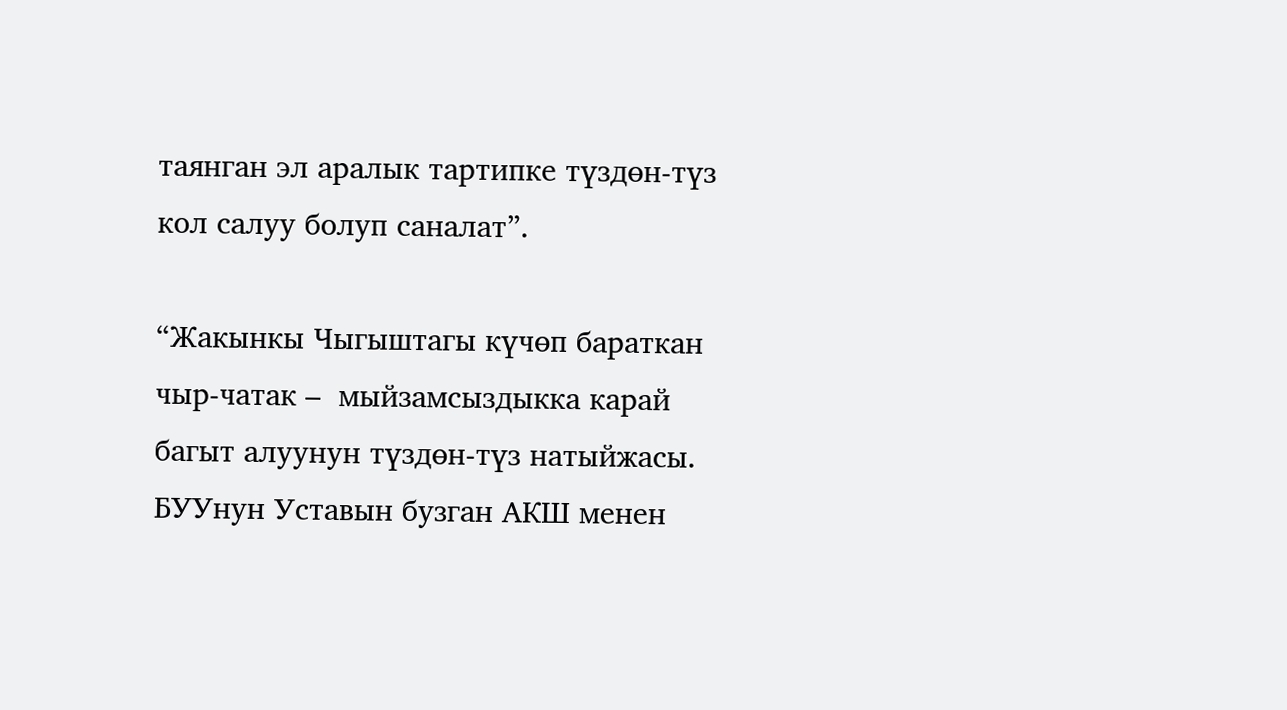таянган эл аралык тартипке түздөн-түз кол салуу болуп саналат”.

“Жакынкы Чыгыштагы күчөп бараткан чыр-чатак –  мыйзамсыздыкка карай багыт алуунун түздөн-түз натыйжасы. БУУнун Уставын бузган АКШ менен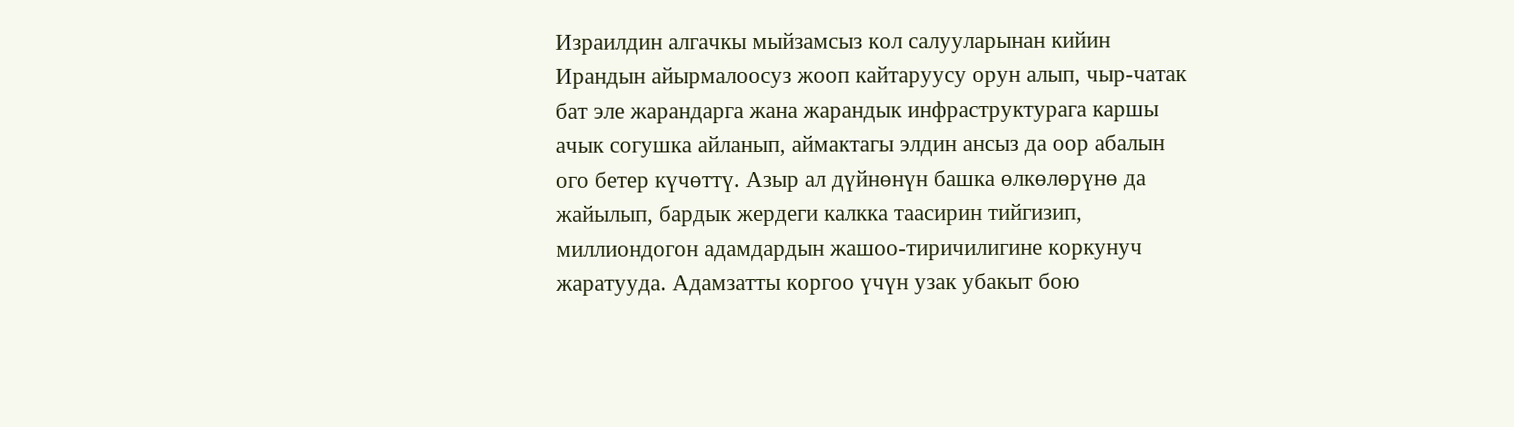Израилдин алгачкы мыйзамсыз кол салууларынан кийин Ирандын айырмалоосуз жооп кайтаруусу орун алып, чыр-чатак бат эле жарандарга жана жарандык инфраструктурага каршы ачык согушка айланып, аймактагы элдин ансыз да оор абалын ого бетер күчөттү. Азыр ал дүйнөнүн башка өлкөлөрүнө да жайылып, бардык жердеги калкка таасирин тийгизип, миллиондогон адамдардын жашоо-тиричилигине коркунуч жаратууда. Адамзатты коргоо үчүн узак убакыт бою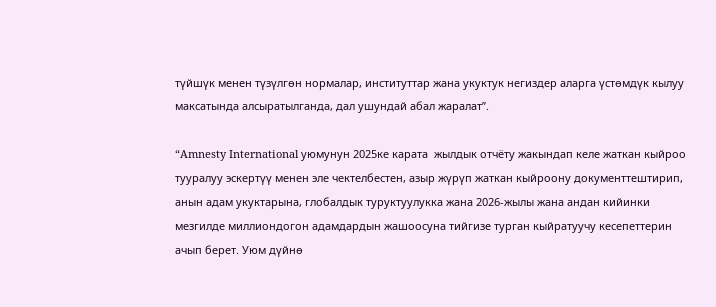түйшүк менен түзүлгөн нормалар, институттар жана укуктук негиздер аларга үстөмдүк кылуу максатында алсыратылганда, дал ушундай абал жаралат”.

“Amnesty International уюмунун 2025ке карата  жылдык отчёту жакындап келе жаткан кыйроо тууралуу эскертүү менен эле чектелбестен, азыр жүрүп жаткан кыйроону документтештирип, анын адам укуктарына, глобалдык туруктуулукка жана 2026-жылы жана андан кийинки мезгилде миллиондогон адамдардын жашоосуна тийгизе турган кыйратуучу кесепеттерин ачып берет. Уюм дүйнө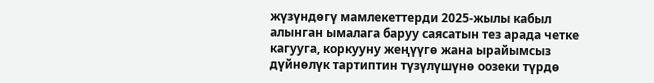жүзүндөгү мамлекеттерди 2025-жылы кабыл алынган ымалага баруу саясатын тез арада четке кагууга, коркууну жеңүүгө жана ырайымсыз дүйнөлүк тартиптин түзүлүшүнө оозеки түрдө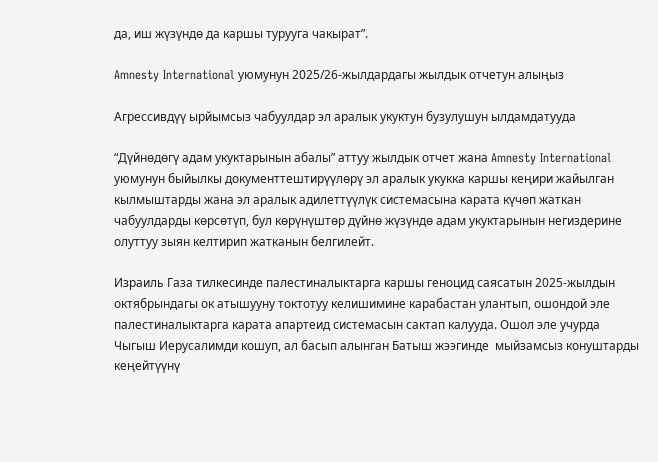да, иш жүзүндө да каршы турууга чакырат”.

Amnesty International уюмунун 2025/26-жылдардагы жылдык отчетун алыңыз

Агрессивдүү ырйымсыз чабуулдар эл аралык укуктун бузулушун ылдамдатууда

“Дүйнөдөгү адам укуктарынын абалы” аттуу жылдык отчет жана Amnesty International уюмунун быйылкы документтештирүүлөрү эл аралык укукка каршы кеңири жайылган кылмыштарды жана эл аралык адилеттүүлүк системасына карата күчөп жаткан чабуулдарды көрсөтүп, бул көрүнүштөр дүйнө жүзүндө адам укуктарынын негиздерине олуттуу зыян келтирип жатканын белгилейт.

Израиль Газа тилкесинде палестиналыктарга каршы геноцид саясатын 2025-жылдын октябрындагы ок атышууну токтотуу келишимине карабастан улантып, ошондой эле палестиналыктарга карата апартеид системасын сактап калууда. Ошол эле учурда Чыгыш Иерусалимди кошуп, ал басып алынган Батыш жээгинде  мыйзамсыз конуштарды кеңейтүүнү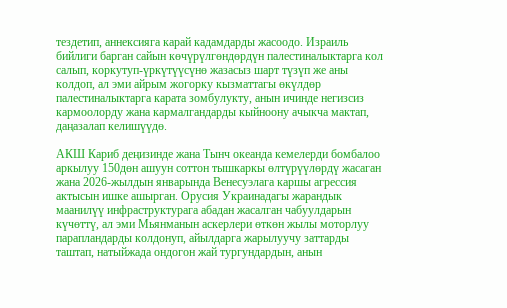тездетип, аннексияга карай кадамдарды жасоодо. Израиль бийлиги барган сайын көчүрүлгөндөрдүн палестиналыктарга кол салып, коркутуп-үркүтүүсүнө жазасыз шарт түзүп же аны колдоп, ал эми айрым жогорку кызматтагы өкүлдөр палестиналыктарга карата зомбулукту, анын ичинде негизсиз кармоолорду жана кармалгандарды кыйноону ачыкча мактап, даңазалап келишүүдө.

АКШ Кариб деңизинде жана Тынч океанда кемелерди бомбалоо аркылуу 150дөн ашуун соттон тышкаркы өлтүрүүлөрдү жасаган жана 2026-жылдын январында Венесуэлага каршы агрессия актысын ишке ашырган. Орусия Украинадагы жарандык маанилүү инфраструктурага абадан жасалган чабуулдарын күчөттү, ал эми Мьянманын аскерлери өткөн жылы моторлуу парапландарды колдонуп, айылдарга жарылуучу заттарды таштап, натыйжада ондогон жай тургундардын, анын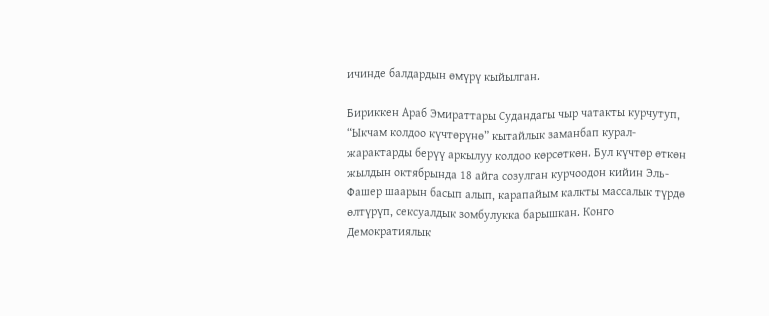ичинде балдардын өмүрү кыйылган.

Бириккен Араб Эмираттары Судандагы чыр чатакты курчутуп, “Ыкчам колдоо күчтөрүнө” кытайлык заманбап курал-жарактарды берүү аркылуу колдоо көрсөткөн. Бул күчтөр өткөн жылдын октябрында 18 айга созулган курчоодон кийин Эль-Фашер шаарын басып алып, карапайым калкты массалык түрдө өлтүрүп, сексуалдык зомбулукка барышкан. Конго Демократиялык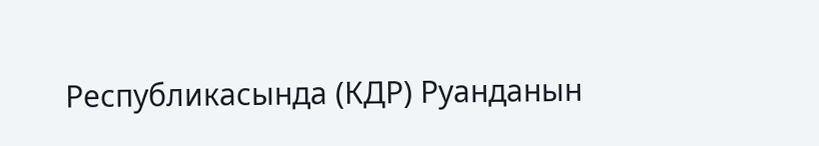Республикасында (КДР) Руанданын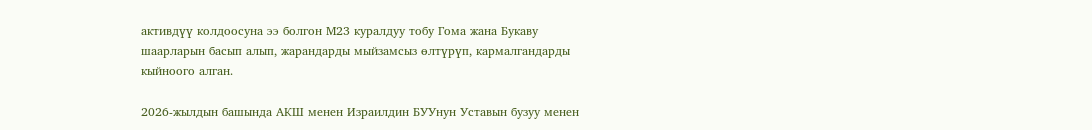активдүү колдоосуна ээ болгон М23 куралдуу тобу Гома жана Букаву шаарларын басып алып, жарандарды мыйзамсыз өлтүрүп, кармалгандарды кыйноого алган.

2026-жылдын башында АКШ менен Израилдин БУУнун Уставын бузуу менен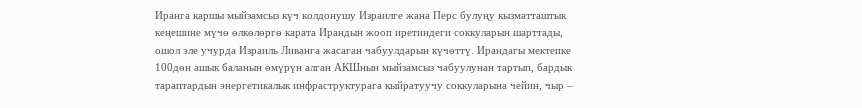Иранга каршы мыйзамсыз күч колдонушу Израилге жана Перс булуңу кызматташтык кеңешине мүчө өлкөлөргө карата Ирандын жооп иретиндеги соккуларын шарттады, ошол эле учурда Израиль Ливанга жасаган чабуулдарын күчөттү. Ирандагы мектепке 100дөн ашык баланын өмүрүн алган АКШнын мыйзамсыз чабуулунан тартып, бардык тараптардын энергетикалык инфраструктурага кыйратуучу соккуларына чейин, чыр –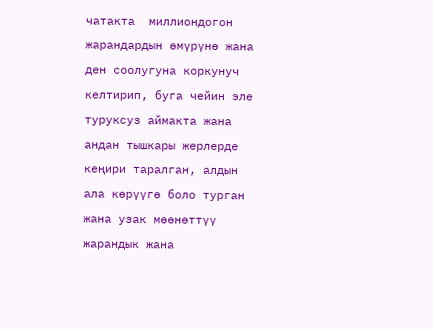чатакта  миллиондогон жарандардын өмүрүнө жана ден соолугуна коркунуч келтирип, буга чейин эле туруксуз аймакта жана андан тышкары жерлерде кеңири таралган, алдын ала көрүүгө боло турган жана узак мөөнөттүү жарандык жана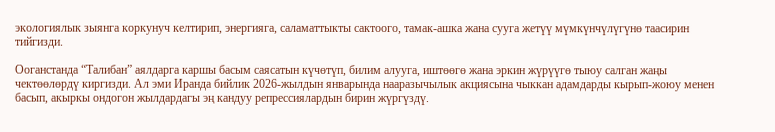экологиялык зыянга коркунуч келтирип, энергияга, саламаттыкты сактоого, тамак-ашка жана сууга жетүү мүмкүнчүлүгүнө таасирин тийгизди.

Ооганстанда “Талибан” аялдарга каршы басым саясатын күчөтүп, билим алууга, иштөөгө жана эркин жүрүүгө тыюу салган жаңы чектөөлөрдү киргизди. Ал эми Иранда бийлик 2026-жылдын январында нааразычылык акциясына чыккан адамдарды кырып-жоюу менен басып, акыркы ондогон жылдардагы эң кандуу репрессиялардын бирин жүргүздү.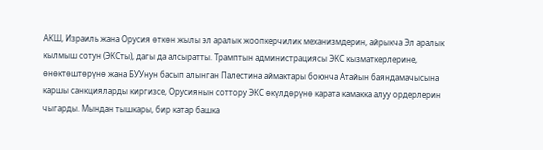АКШ, Израиль жана Орусия өткөн жылы эл аралык жоопкерчилик механизмдерин, айрыкча Эл аралык кылмыш сотун (ЭКСты), дагы да алсыратты. Трамптын администрациясы ЭКС кызматкерлерине, өнөктөштөрүнө жана БУУнун басып алынган Палестина аймактары боюнча Атайын баяндамачысына каршы санкцияларды киргизсе, Орусиянын соттору ЭКС өкүлдөрүнө карата камакка алуу ордерлерин чыгарды. Мындан тышкары, бир катар башка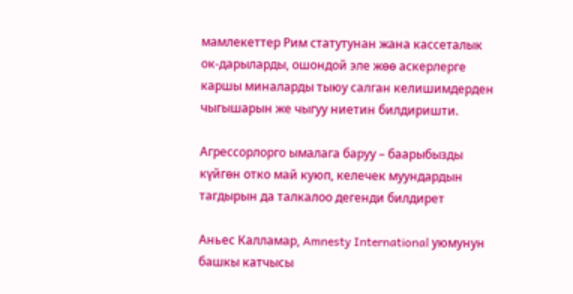мамлекеттер Рим статутунан жана кассеталык ок-дарыларды, ошондой эле жөө аскерлерге каршы миналарды тыюу салган келишимдерден чыгышарын же чыгуу ниетин билдиришти.

Агрессорлорго ымалага баруу – баарыбызды күйгөн отко май куюп, келечек муундардын тагдырын да талкалоо дегенди билдирет

Аньес Калламар, Amnesty International уюмунун башкы катчысы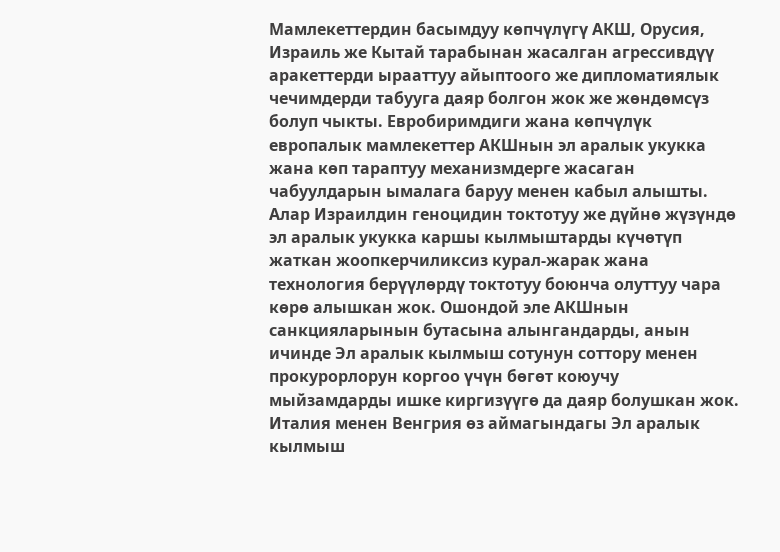Мамлекеттердин басымдуу көпчүлүгү АКШ, Орусия, Израиль же Кытай тарабынан жасалган агрессивдүү аракеттерди ырааттуу айыптоого же дипломатиялык чечимдерди табууга даяр болгон жок же жөндөмсүз болуп чыкты. Евробиримдиги жана көпчүлүк европалык мамлекеттер АКШнын эл аралык укукка жана көп тараптуу механизмдерге жасаган чабуулдарын ымалага баруу менен кабыл алышты. Алар Израилдин геноцидин токтотуу же дүйнө жүзүндө эл аралык укукка каршы кылмыштарды күчөтүп жаткан жоопкерчиликсиз курал-жарак жана технология берүүлөрдү токтотуу боюнча олуттуу чара көрө алышкан жок. Ошондой эле АКШнын санкцияларынын бутасына алынгандарды, анын ичинде Эл аралык кылмыш сотунун соттору менен прокурорлорун коргоо үчүн бөгөт коюучу мыйзамдарды ишке киргизүүгө да даяр болушкан жок. Италия менен Венгрия өз аймагындагы Эл аралык кылмыш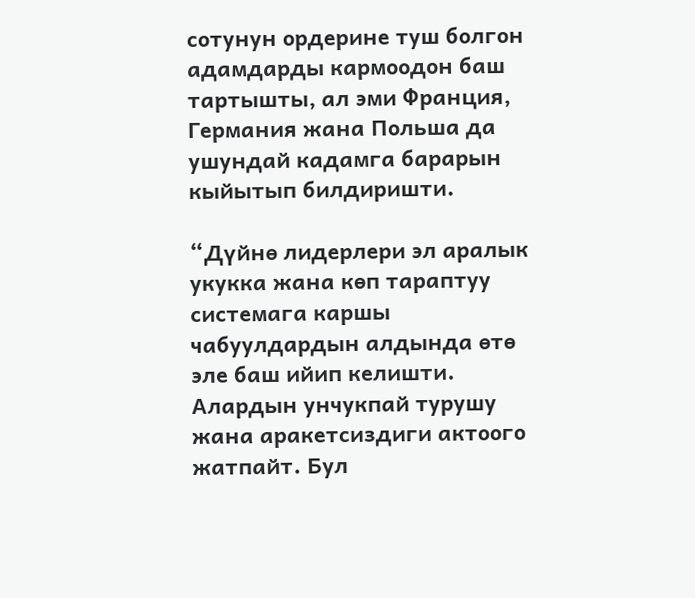сотунун ордерине туш болгон адамдарды кармоодон баш тартышты, ал эми Франция, Германия жана Польша да ушундай кадамга барарын кыйытып билдиришти.

“Дүйнө лидерлери эл аралык укукка жана көп тараптуу системага каршы чабуулдардын алдында өтө эле баш ийип келишти. Алардын унчукпай турушу жана аракетсиздиги актоого жатпайт. Бул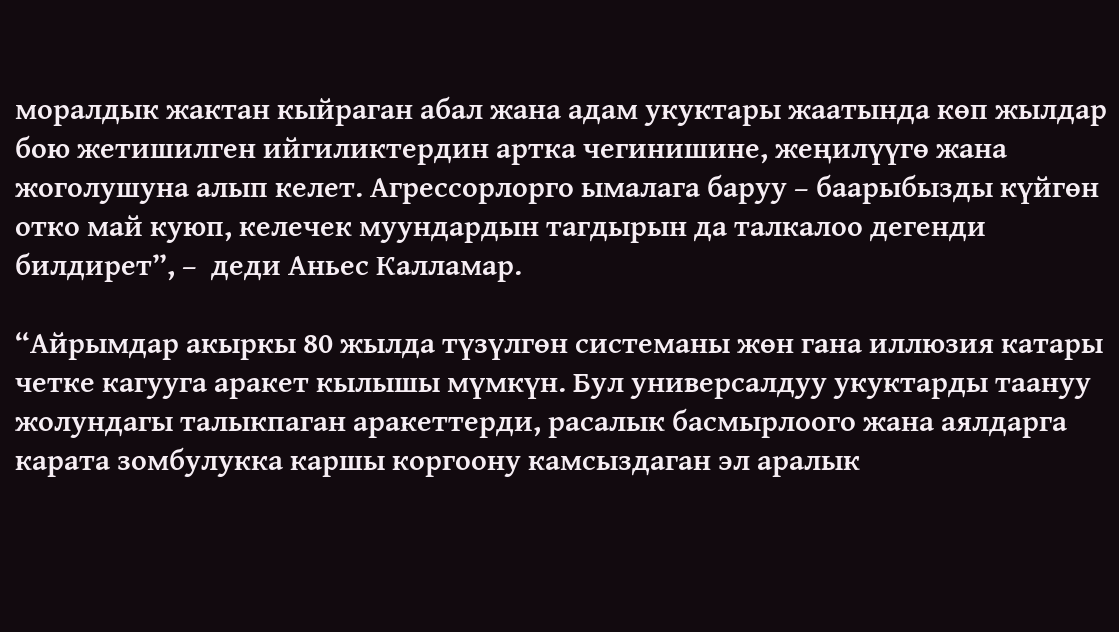моралдык жактан кыйраган абал жана адам укуктары жаатында көп жылдар бою жетишилген ийгиликтердин артка чегинишине, жеңилүүгө жана жоголушуна алып келет. Агрессорлорго ымалага баруу – баарыбызды күйгөн отко май куюп, келечек муундардын тагдырын да талкалоо дегенди билдирет”, –  деди Аньес Калламар.

“Айрымдар акыркы 80 жылда түзүлгөн системаны жөн гана иллюзия катары четке кагууга аракет кылышы мүмкүн. Бул универсалдуу укуктарды таануу жолундагы талыкпаган аракеттерди, расалык басмырлоого жана аялдарга карата зомбулукка каршы коргоону камсыздаган эл аралык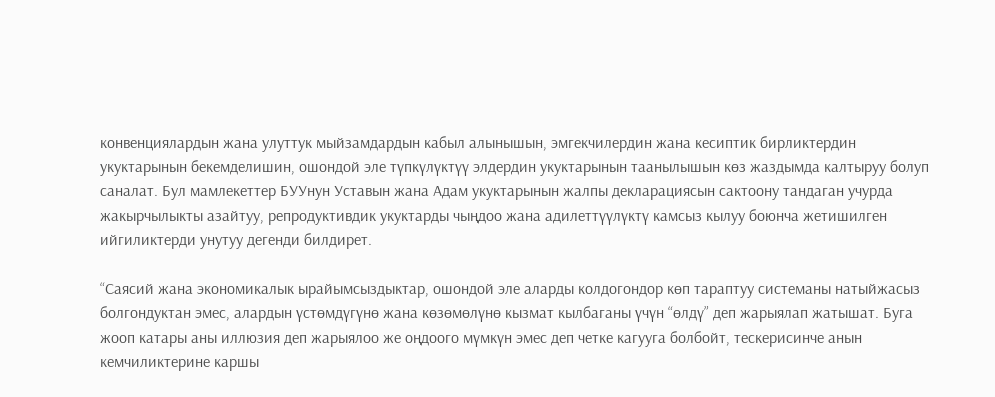конвенциялардын жана улуттук мыйзамдардын кабыл алынышын, эмгекчилердин жана кесиптик бирликтердин укуктарынын бекемделишин, ошондой эле түпкүлүктүү элдердин укуктарынын таанылышын көз жаздымда калтыруу болуп саналат. Бул мамлекеттер БУУнун Уставын жана Адам укуктарынын жалпы декларациясын сактоону тандаган учурда жакырчылыкты азайтуу, репродуктивдик укуктарды чыңдоо жана адилеттүүлүктү камсыз кылуу боюнча жетишилген ийгиликтерди унутуу дегенди билдирет.

“Саясий жана экономикалык ырайымсыздыктар, ошондой эле аларды колдогондор көп тараптуу системаны натыйжасыз болгондуктан эмес, алардын үстөмдүгүнө жана көзөмөлүнө кызмат кылбаганы үчүн “өлдү” деп жарыялап жатышат. Буга жооп катары аны иллюзия деп жарыялоо же оңдоого мүмкүн эмес деп четке кагууга болбойт, тескерисинче анын кемчиликтерине каршы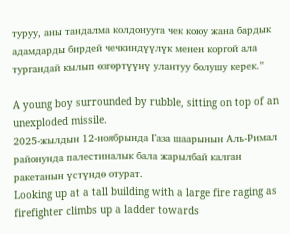туруу, аны тандалма колдонууга чек коюу жана бардык адамдарды бирдей чечкиндүүлүк менен коргой ала тургандай кылып өзгөртүүнү улантуу болушу керек.”

A young boy surrounded by rubble, sitting on top of an unexploded missile.
2025-жылдын 12-ноябрында Газа шаарынын Аль-Римал районунда палестиналык бала жарылбай калган ракетанын үстүндө отурат.
Looking up at a tall building with a large fire raging as firefighter climbs up a ladder towards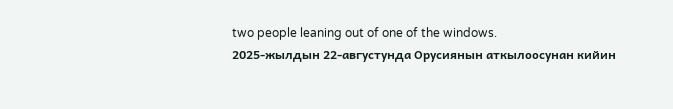two people leaning out of one of the windows.
2025-жылдын 22-августунда Орусиянын аткылоосунан кийин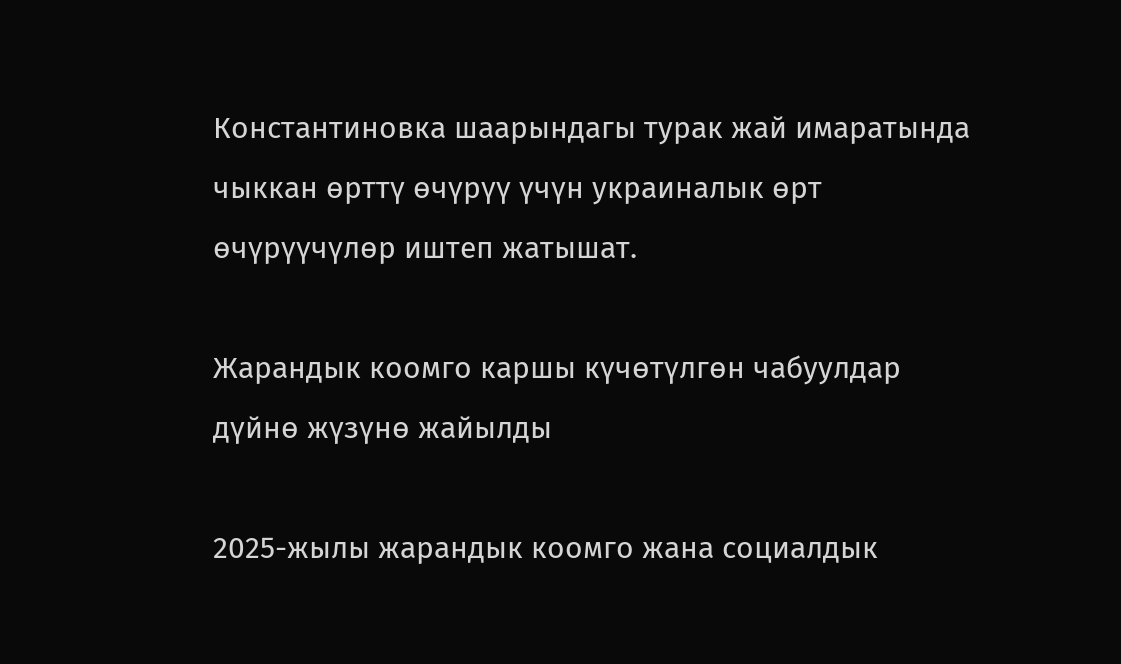Константиновка шаарындагы турак жай имаратында чыккан өрттү өчүрүү үчүн украиналык өрт өчүрүүчүлөр иштеп жатышат.

Жарандык коомго каршы күчөтүлгөн чабуулдар дүйнө жүзүнө жайылды

2025-жылы жарандык коомго жана социалдык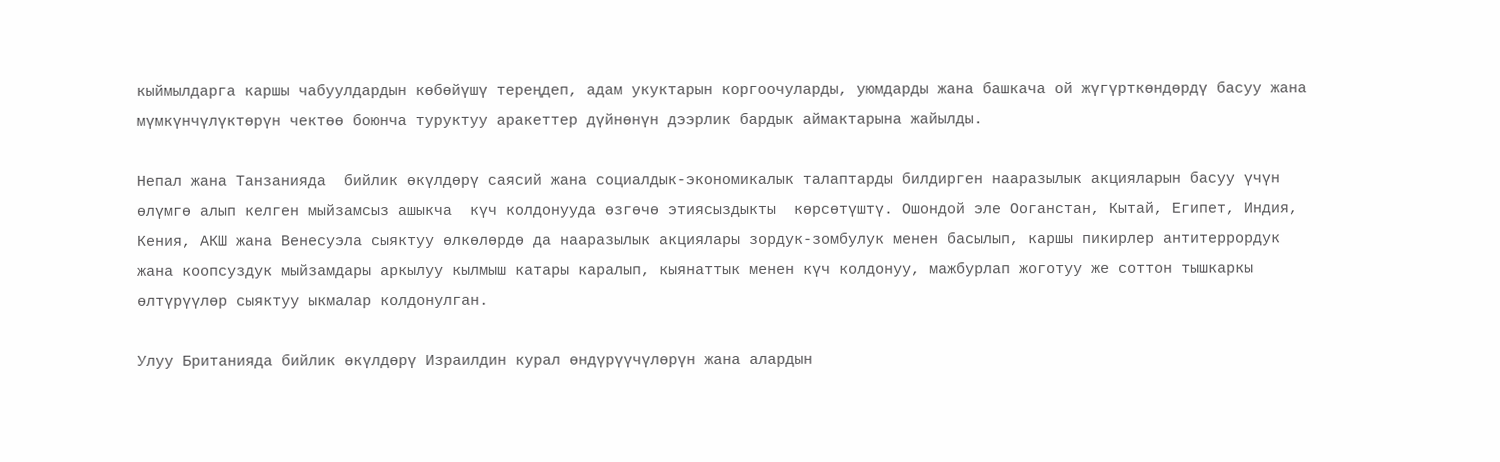кыймылдарга каршы чабуулдардын көбөйүшү тереңдеп, адам укуктарын коргоочуларды, уюмдарды жана башкача ой жүгүрткөндөрдү басуу жана мүмкүнчүлүктөрүн чектөө боюнча туруктуу аракеттер дүйнөнүн дээрлик бардык аймактарына жайылды.

Непал жана Танзанияда  бийлик өкүлдөрү саясий жана социалдык-экономикалык талаптарды билдирген нааразылык акцияларын басуу үчүн өлүмгө алып келген мыйзамсыз ашыкча  күч колдонууда өзгөчө этиясыздыкты  көрсөтүштү. Ошондой эле Ооганстан, Кытай, Египет, Индия, Кения, АКШ жана Венесуэла сыяктуу өлкөлөрдө да нааразылык акциялары зордук-зомбулук менен басылып, каршы пикирлер антитеррордук жана коопсуздук мыйзамдары аркылуу кылмыш катары каралып, кыянаттык менен күч колдонуу, мажбурлап жоготуу же соттон тышкаркы өлтүрүүлөр сыяктуу ыкмалар колдонулган.

Улуу Британияда бийлик өкүлдөрү Израилдин курал өндүрүүчүлөрүн жана алардын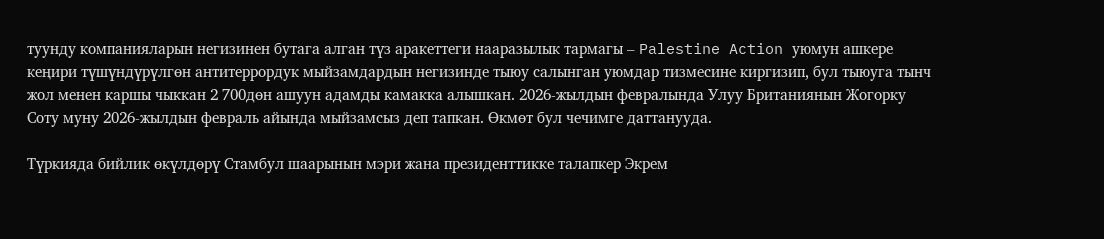туунду компанияларын негизинен бутага алган түз аракеттеги нааразылык тармагы – Palestine Action уюмун ашкере кеңири түшүндүрүлгөн антитеррордук мыйзамдардын негизинде тыюу салынган уюмдар тизмесине киргизип, бул тыюуга тынч жол менен каршы чыккан 2 700дөн ашуун адамды камакка алышкан. 2026-жылдын февралында Улуу Британиянын Жогорку Соту муну 2026-жылдын февраль айында мыйзамсыз деп тапкан. Өкмөт бул чечимге даттанууда.

Түркияда бийлик өкүлдөрү Стамбул шаарынын мэри жана президенттикке талапкер Экрем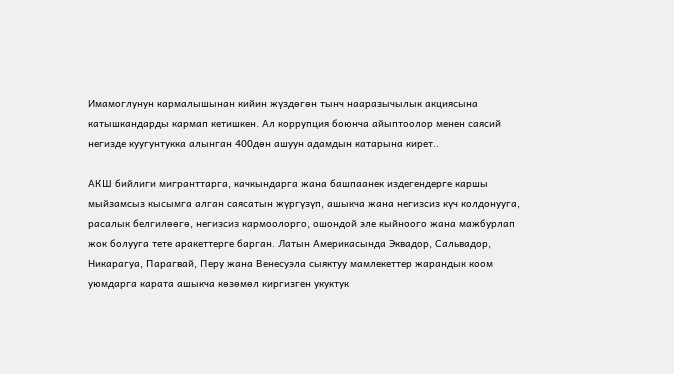Имамоглунун кармалышынан кийин жүздөгөн тынч нааразычылык акциясына катышкандарды кармап кетишкен. Ал коррупция боюнча айыптоолор менен саясий негизде куугунтукка алынган 400дөн ашуун адамдын катарына кирет..

АКШ бийлиги мигранттарга, качкындарга жана башпаанек издегендерге каршы мыйзамсыз кысымга алган саясатын жүргүзүп, ашыкча жана негизсиз күч колдонууга, расалык белгилөөгө, негизсиз кармоолорго, ошондой эле кыйноого жана мажбурлап жок болууга тете аракеттерге барган. Латын Америкасында Эквадор, Сальвадор, Никарагуа, Парагвай, Перу жана Венесуэла сыяктуу мамлекеттер жарандык коом уюмдарга карата ашыкча көзөмөл киргизген укуктук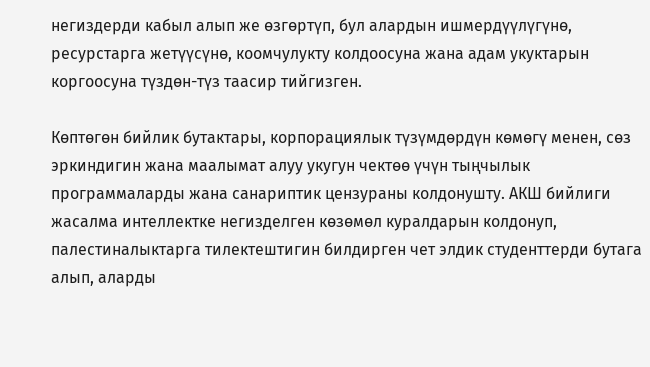негиздерди кабыл алып же өзгөртүп, бул алардын ишмердүүлүгүнө, ресурстарга жетүүсүнө, коомчулукту колдоосуна жана адам укуктарын коргоосуна түздөн-түз таасир тийгизген.

Көптөгөн бийлик бутактары, корпорациялык түзүмдөрдүн көмөгү менен, сөз эркиндигин жана маалымат алуу укугун чектөө үчүн тыңчылык программаларды жана санариптик цензураны колдонушту. АКШ бийлиги жасалма интеллектке негизделген көзөмөл куралдарын колдонуп, палестиналыктарга тилектештигин билдирген чет элдик студенттерди бутага алып, аларды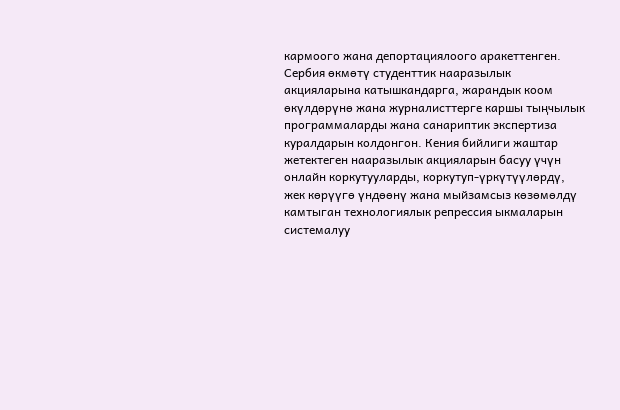кармоого жана депортациялоого аракеттенген. Сербия өкмөтү студенттик нааразылык акцияларына катышкандарга, жарандык коом өкүлдөрүнө жана журналисттерге каршы тыңчылык программаларды жана санариптик экспертиза куралдарын колдонгон. Кения бийлиги жаштар жетектеген нааразылык акцияларын басуу үчүн онлайн коркутууларды, коркутуп-үркүтүүлөрдү, жек көрүүгө үндөөнү жана мыйзамсыз көзөмөлдү камтыган технологиялык репрессия ыкмаларын системалуу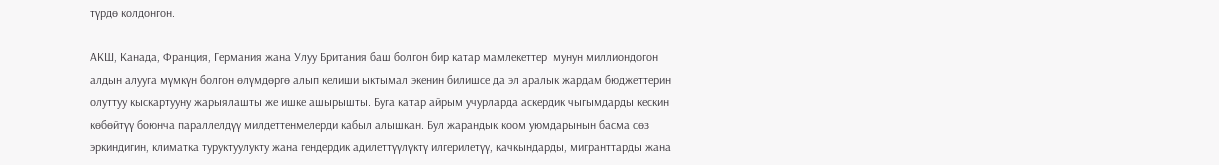түрдө колдонгон.

АКШ, Канада, Франция, Германия жана Улуу Британия баш болгон бир катар мамлекеттер  мунун миллиондогон алдын алууга мүмкүн болгон өлүмдөргө алып келиши ыктымал экенин билишсе да эл аралык жардам бюджеттерин олуттуу кыскартууну жарыялашты же ишке ашырышты. Буга катар айрым учурларда аскердик чыгымдарды кескин көбөйтүү боюнча параллелдүү милдеттенмелерди кабыл алышкан. Бул жарандык коом уюмдарынын басма сөз эркиндигин, климатка туруктуулукту жана гендердик адилеттүүлүктү илгерилетүү, качкындарды, мигранттарды жана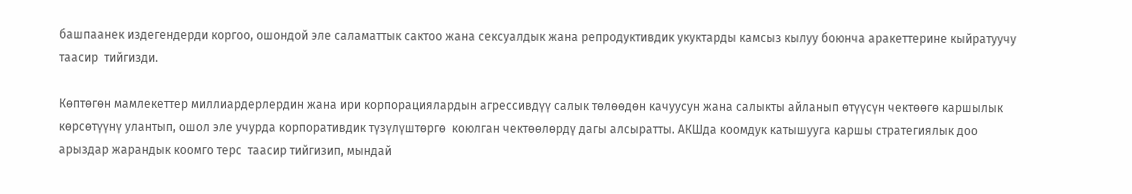башпаанек издегендерди коргоо, ошондой эле саламаттык сактоо жана сексуалдык жана репродуктивдик укуктарды камсыз кылуу боюнча аракеттерине кыйратуучу таасир  тийгизди.

Көптөгөн мамлекеттер миллиардерлердин жана ири корпорациялардын агрессивдүү салык төлөөдөн качуусун жана салыкты айланып өтүүсүн чектөөгө каршылык көрсөтүүнү улантып, ошол эле учурда корпоративдик түзүлүштөргө  коюлган чектөөлөрдү дагы алсыратты. АКШда коомдук катышууга каршы стратегиялык доо арыздар жарандык коомго терс  таасир тийгизип, мындай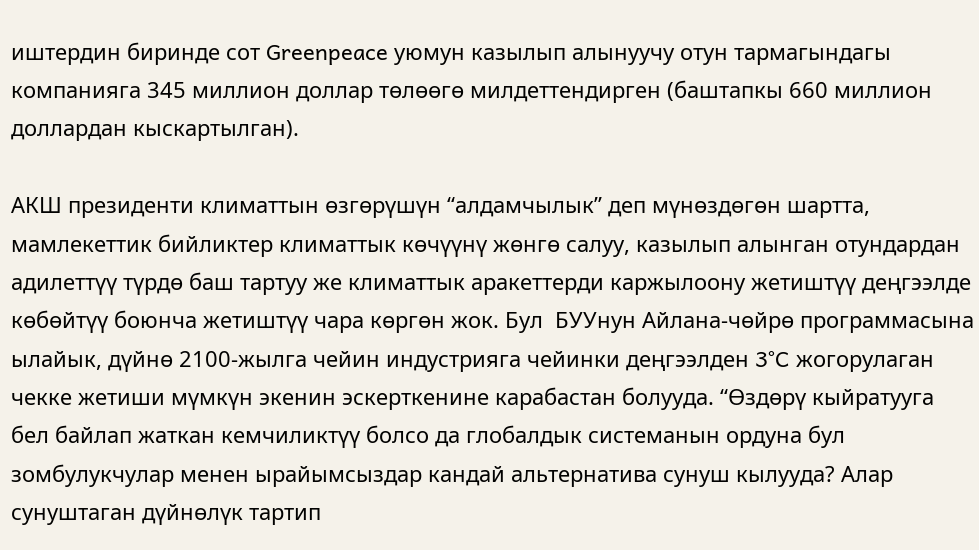иштердин биринде сот Greenpeace уюмун казылып алынуучу отун тармагындагы компанияга 345 миллион доллар төлөөгө милдеттендирген (баштапкы 660 миллион доллардан кыскартылган).

АКШ президенти климаттын өзгөрүшүн “алдамчылык” деп мүнөздөгөн шартта, мамлекеттик бийликтер климаттык көчүүнү жөнгө салуу, казылып алынган отундардан  адилеттүү түрдө баш тартуу же климаттык аракеттерди каржылоону жетиштүү деңгээлде көбөйтүү боюнча жетиштүү чара көргөн жок. Бул  БУУнун Айлана-чөйрө программасына ылайык, дүйнө 2100-жылга чейин индустрияга чейинки деңгээлден 3°C жогорулаган чекке жетиши мүмкүн экенин эскерткенине карабастан болууда. “Өздөрү кыйратууга бел байлап жаткан кемчиликтүү болсо да глобалдык системанын ордуна бул зомбулукчулар менен ырайымсыздар кандай альтернатива сунуш кылууда? Алар сунуштаган дүйнөлүк тартип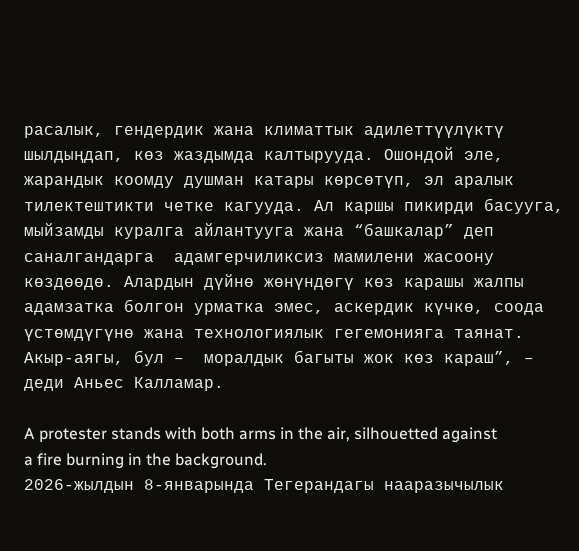расалык, гендердик жана климаттык адилеттүүлүктү шылдыңдап, көз жаздымда калтырууда. Ошондой эле, жарандык коомду душман катары көрсөтүп, эл аралык тилектештикти четке кагууда. Ал каршы пикирди басууга, мыйзамды куралга айлантууга жана “башкалар” деп саналгандарга  адамгерчиликсиз мамилени жасоону  көздөөдө. Алардын дүйнө жөнүндөгү көз карашы жалпы адамзатка болгон урматка эмес, аскердик күчкө, соода үстөмдүгүнө жана технологиялык гегемонияга таянат. Акыр-аягы, бул –  моралдык багыты жок көз караш”, – деди Аньес Калламар.

A protester stands with both arms in the air, silhouetted against a fire burning in the background.
2026-жылдын 8-январында Тегерандагы нааразычылык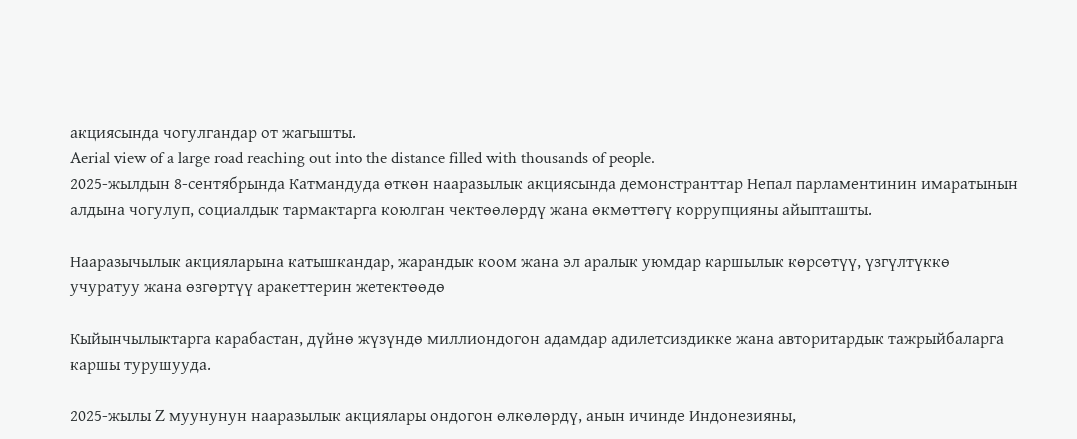акциясында чогулгандар от жагышты.
Aerial view of a large road reaching out into the distance filled with thousands of people.
2025-жылдын 8-сентябрында Катмандуда өткөн нааразылык акциясында демонстранттар Непал парламентинин имаратынын алдына чогулуп, социалдык тармактарга коюлган чектөөлөрдү жана өкмөттөгү коррупцияны айыпташты.

Нааразычылык акцияларына катышкандар, жарандык коом жана эл аралык уюмдар каршылык көрсөтүү, үзгүлтүккө учуратуу жана өзгөртүү аракеттерин жетектөөдө

Кыйынчылыктарга карабастан, дүйнө жүзүндө миллиондогон адамдар адилетсиздикке жана авторитардык тажрыйбаларга каршы турушууда.

2025-жылы Z муунунун нааразылык акциялары ондогон өлкөлөрдү, анын ичинде Индонезияны,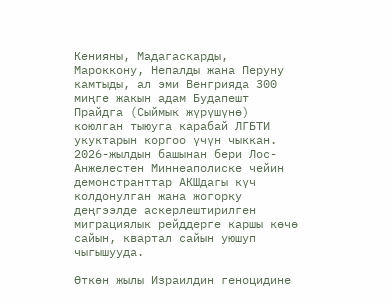Кенияны, Мадагаскарды, Мароккону, Непалды жана Перуну камтыды, ал эми Венгрияда 300 миңге жакын адам Будапешт Прайдга (Сыймык жүрүшүнө) коюлган тыюуга карабай ЛГБТИ укуктарын коргоо үчүн чыккан. 2026-жылдын башынан бери Лос-Анжелестен Миннеаполиске чейин демонстранттар АКШдагы күч колдонулган жана жогорку деңгээлде аскерлештирилген миграциялык рейддерге каршы көчө сайын, квартал сайын уюшуп чыгышууда.

Өткөн жылы Израилдин геноцидине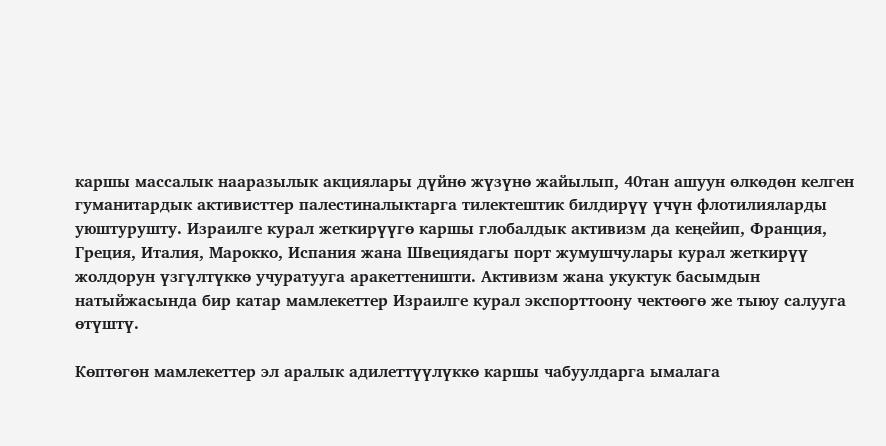каршы массалык нааразылык акциялары дүйнө жүзүнө жайылып, 40тан ашуун өлкөдөн келген гуманитардык активисттер палестиналыктарга тилектештик билдирүү үчүн флотилияларды уюштурушту. Израилге курал жеткирүүгө каршы глобалдык активизм да кеңейип, Франция, Греция, Италия, Марокко, Испания жана Швециядагы порт жумушчулары курал жеткирүү жолдорун үзгүлтүккө учуратууга аракеттеништи. Активизм жана укуктук басымдын натыйжасында бир катар мамлекеттер Израилге курал экспорттоону чектөөгө же тыюу салууга өтүштү.

Көптөгөн мамлекеттер эл аралык адилеттүүлүккө каршы чабуулдарга ымалага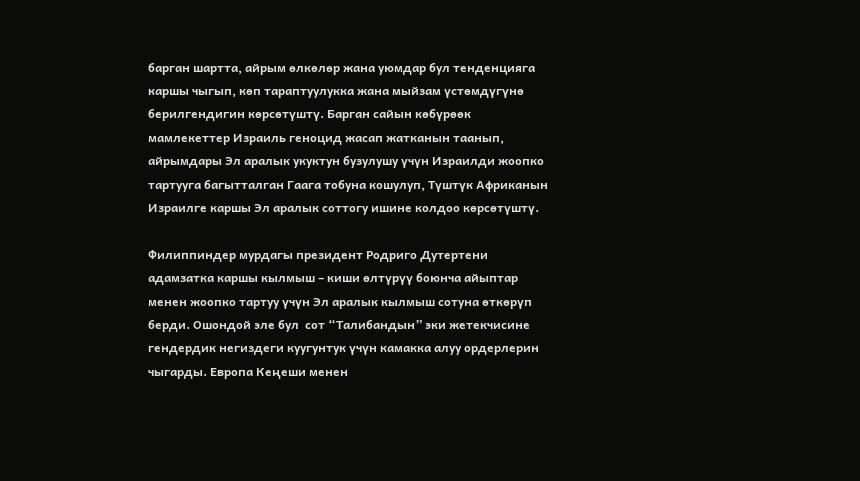барган шартта, айрым өлкөлөр жана уюмдар бул тенденцияга каршы чыгып, көп тараптуулукка жана мыйзам үстөмдүгүнө берилгендигин көрсөтүштү. Барган сайын көбүрөөк мамлекеттер Израиль геноцид жасап жатканын таанып, айрымдары Эл аралык укуктун бузулушу үчүн Израилди жоопко тартууга багытталган Гаага тобуна кошулуп, Түштүк Африканын Израилге каршы Эл аралык соттогу ишине колдоо көрсөтүштү.

Филиппиндер мурдагы президент Родриго Дутертени адамзатка каршы кылмыш – киши өлтүрүү боюнча айыптар менен жоопко тартуу үчүн Эл аралык кылмыш сотуна өткөрүп берди. Ошондой эле бул  сот “Талибандын” эки жетекчисине гендердик негиздеги куугунтук үчүн камакка алуу ордерлерин чыгарды. Европа Кеңеши менен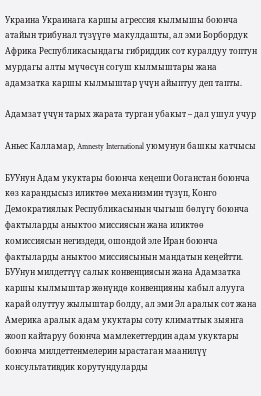Украина Украинага каршы агрессия кылмышы боюнча атайын трибунал түзүүгө макулдашты, ал эми Борбордук Африка Республикасындагы гибриддик сот куралдуу топтун мурдагы алты мүчөсүн согуш кылмыштары жана адамзатка каршы кылмыштар үчүн айыптуу деп тапты.

Адамзат үчүн тарых жарата турган убакыт – дал ушул учур

Аньес Калламар, Amnesty International уюмунун башкы катчысы

БУУнун Адам укуктары боюнча кеңеши Ооганстан боюнча көз карандысыз иликтөө механизмин түзүп, Конго Демократиялык Республикасынын чыгыш бөлүгү боюнча фактыларды аныктоо миссиясын жана иликтөө комиссиясын негиздеди, ошондой эле Иран боюнча фактыларды аныктоо миссиясынын мандатын кеңейтти. БУУнун милдеттүү салык конвенциясын жана Адамзатка каршы кылмыштар жөнүндө конвенцияны кабыл алууга карай олуттуу жылыштар болду, ал эми Эл аралык сот жана Америка аралык адам укуктары соту климаттык зыянга жооп кайтаруу боюнча мамлекеттердин адам укуктары боюнча милдеттенмелерин ырастаган маанилүү консультативдик корутундуларды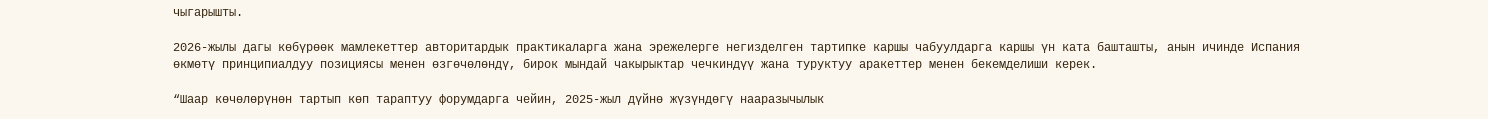чыгарышты.

2026-жылы дагы көбүрөөк мамлекеттер авторитардык практикаларга жана эрежелерге негизделген тартипке каршы чабуулдарга каршы үн ката башташты, анын ичинде Испания өкмөтү принципиалдуу позициясы менен өзгөчөлөндү, бирок мындай чакырыктар чечкиндүү жана туруктуу аракеттер менен бекемделиши керек.

“Шаар көчөлөрүнөн тартып көп тараптуу форумдарга чейин, 2025-жыл дүйнө жүзүндөгү нааразычылык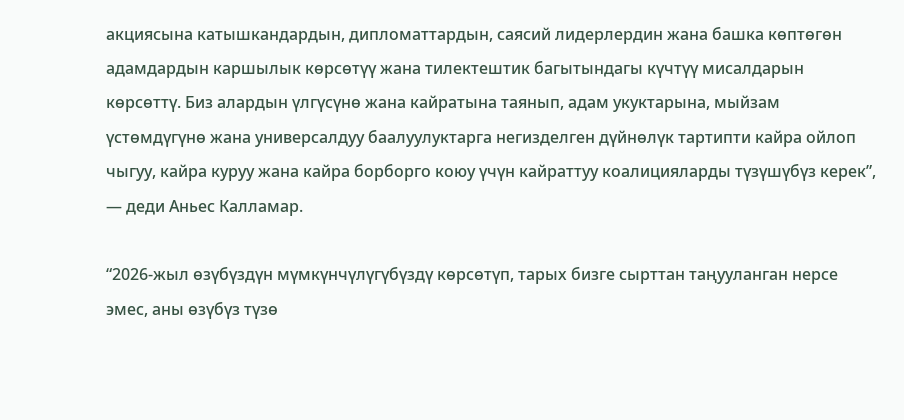акциясына катышкандардын, дипломаттардын, саясий лидерлердин жана башка көптөгөн адамдардын каршылык көрсөтүү жана тилектештик багытындагы күчтүү мисалдарын көрсөттү. Биз алардын үлгүсүнө жана кайратына таянып, адам укуктарына, мыйзам үстөмдүгүнө жана универсалдуу баалуулуктарга негизделген дүйнөлүк тартипти кайра ойлоп чыгуу, кайра куруу жана кайра борборго коюу үчүн кайраттуу коалицияларды түзүшүбүз керек”, — деди Аньес Калламар.

“2026-жыл өзүбүздүн мүмкүнчүлүгүбүздү көрсөтүп, тарых бизге сырттан таңууланган нерсе эмес, аны өзүбүз түзө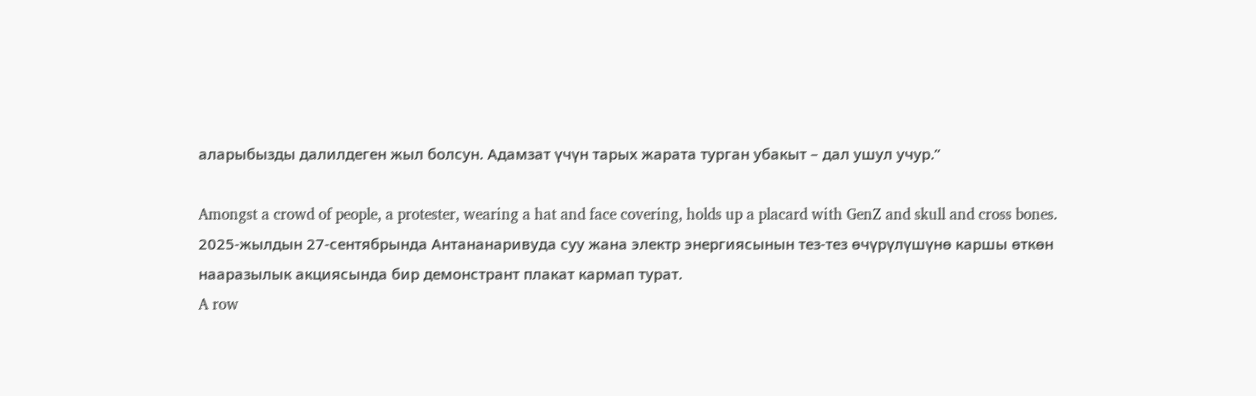аларыбызды далилдеген жыл болсун. Адамзат үчүн тарых жарата турган убакыт – дал ушул учур.”

Amongst a crowd of people, a protester, wearing a hat and face covering, holds up a placard with GenZ and skull and cross bones.
2025-жылдын 27-сентябрында Антананаривуда суу жана электр энергиясынын тез-тез өчүрүлүшүнө каршы өткөн нааразылык акциясында бир демонстрант плакат кармап турат.
A row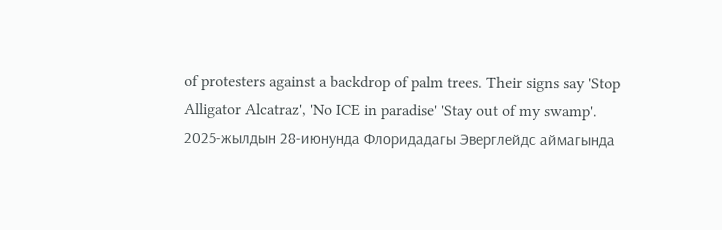of protesters against a backdrop of palm trees. Their signs say 'Stop Alligator Alcatraz', 'No ICE in paradise' 'Stay out of my swamp'.
2025-жылдын 28-июнунда Флоридадагы Эверглейдс аймагында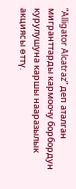“Alligator Alcatraz” деп аталган мигранттарды кармоочу борбордун курулушуна каршы нааразылык акциясы өттү.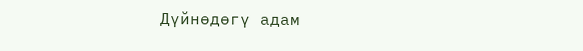Дүйнөдөгү адам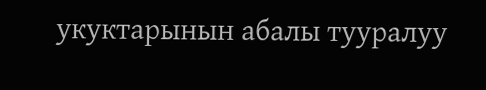укуктарынын абалы тууралуу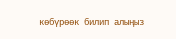көбүрөөк билип алыңыз